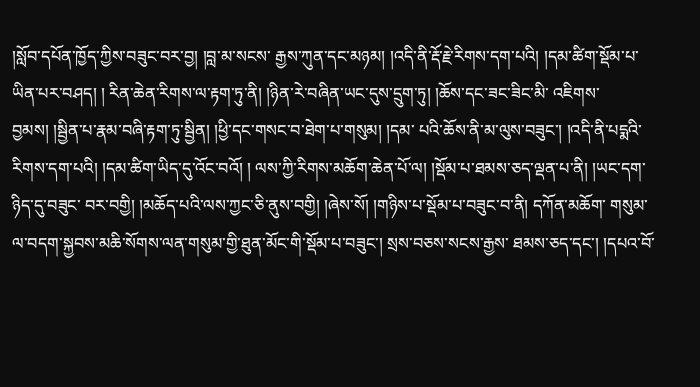།སློབ་དཔོན་ཁྱོད་ཀྱིས་བཟུང་བར་བྱ། །བླ་མ་སངས་ རྒྱས་ཀུན་དང་མཉམ། །འདི་ནི་རྡོ་རྗེ་རིགས་དག་པའི། །དམ་ཚིག་སྡོམ་པ་ཡིན་པར་བཤད། ། རིན་ཆེན་རིགས་ལ་རྟག་ཏུ་ནི། །ཉིན་རེ་བཞིན་ཡང་དུས་དྲུག་ཏུ། །ཆོས་དང་ཟང་ཟིང་མི་ འཇིགས་བྱམས། །སྦྱིན་པ་རྣམ་བཞི་རྟག་ཏུ་སྦྱིན། །ཕྱི་དང་གསང་བ་ཐེག་པ་གསུམ། །དམ་ པའི་ཆོས་ནི་མ་ལུས་བཟུང་། །འདི་ནི་པདྨའི་རིགས་དག་པའི། །དམ་ཚིག་ཡིད་དུ་འོང་བའོ། ། ལས་ཀྱི་རིགས་མཆོག་ཆེན་པོ་ལ། །སྡོམ་པ་ཐམས་ཅད་ལྡན་པ་ནི། །ཡང་དག་ཉིད་དུ་བཟུང་ བར་བགྱི། །མཆོད་པའི་ལས་ཀྱང་ཅི་ནུས་བགྱི། །ཞེས་སོ། །གཉིས་པ་སྡོམ་པ་བཟུང་བ་ནི། དཀོན་མཆོག་ གསུམ་ལ་བདག་སྐྱབས་མཆི་སོགས་ལན་གསུམ་གྱི་ཐུན་མོང་གི་སྡོམ་པ་བཟུང་། སྲས་བཅས་སངས་རྒྱས་ ཐམས་ཅད་དང་། །དཔའ་བོ་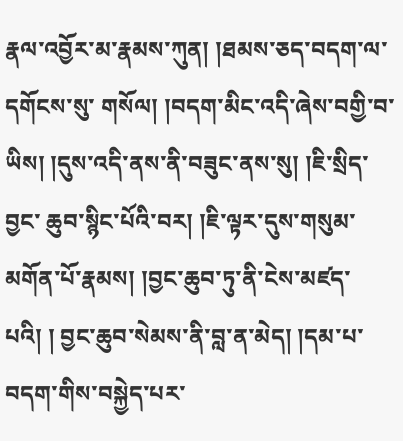རྣལ་འབྱོར་མ་རྣམས་ཀུན། །ཐམས་ཅད་བདག་ལ་དགོངས་སུ་ གསོལ། །བདག་མིང་འདི་ཞེས་བགྱི་བ་ཡིས། །དུས་འདི་ནས་ནི་བཟུང་ནས་སུ། །ཇི་སྲིད་བྱང་ ཆུབ་སྙིང་པོའི་བར། །ཇི་ལྟར་དུས་གསུམ་མགོན་པོ་རྣམས། །བྱང་ཆུབ་ཏུ་ནི་ངེས་མཛད་པའི། ། བྱང་ཆུབ་སེམས་ནི་བླ་ན་མེད། །དམ་པ་བདག་གིས་བསྐྱེད་པར་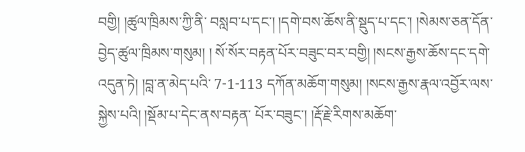བགྱི། །ཚུལ་ཁྲིམས་ཀྱི་ནི་ བསླབ་པ་དང་། །དགེ་བས་ཆོས་ནི་སྡུད་པ་དང་། །སེམས་ཅན་དོན་བྱེད་ཚུལ་ཁྲིམས་གསུམ། ། སོ་སོར་བརྟན་པོར་བཟུང་བར་བགྱི། །སངས་རྒྱས་ཆོས་དང་དགེ་འདུན་ཏེ། །བླ་ན་མེད་པའི་ 7-1-113 དཀོན་མཆོག་གསུམ། །སངས་རྒྱས་རྣལ་འབྱོར་ལས་སྐྱེས་པའི། །སྡོམ་པ་དེང་ནས་བརྟན་ པོར་བཟུང་། །རྡོ་རྗེ་རིགས་མཆོག་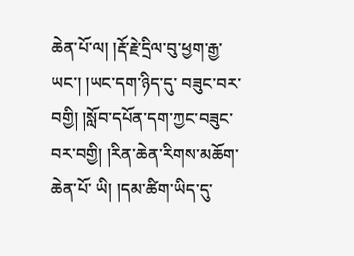ཆེན་པོ་ལ། །རྡོ་རྗེ་དྲིལ་བུ་ཕྱག་རྒྱ་ཡང་། །ཡང་དག་ཉིད་དུ་ བཟུང་བར་བགྱི། །སློབ་དཔོན་དག་ཀྱང་བཟུང་བར་བགྱི། །རིན་ཆེན་རིགས་མཆོག་ཆེན་པོ་ ཡི། །དམ་ཚིག་ཡིད་དུ་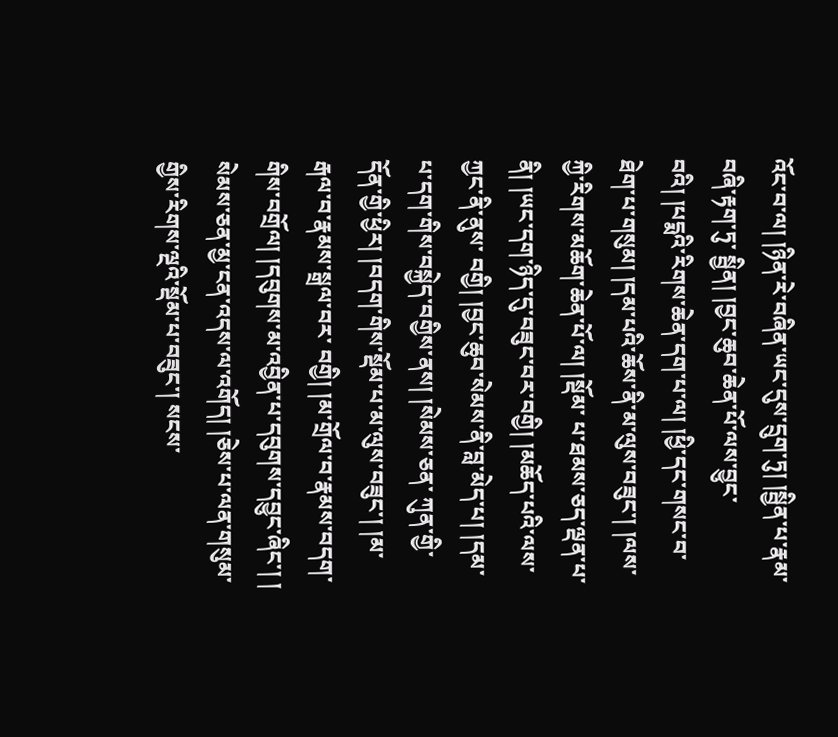འོང་བ་ལ། །ཉིན་རེ་བཞིན་ཡང་དུས་དྲུག་ཏུ། །སྦྱིན་པ་རྣམ་བཞི་རྟག་ཏུ་ སྦྱིན། །བྱང་ཆུབ་ཆེན་པོ་ལས་བྱུང་བའི། །པདྨའི་རིགས་ཆེན་དག་པ་ལ། །ཕྱི་དང་གསང་བ་ ཐེག་པ་གསུམ། །དམ་པའི་ཆོས་ནི་མ་ལུས་བཟུང་། །ལས་ཀྱི་རིགས་མཆོག་ཆེན་པོ་ལ། །སྡོམ་ པ་ཐམས་ཅད་ལྡན་པ་ནི། །ཡང་དག་ཉིད་དུ་བཟུང་བར་བགྱི། །མཆོད་པའི་ལས་ཀྱང་ནི་ནུས་ བགྱི། །བྱང་ཆུབ་སེམས་ནི་བླ་མེད་པ། །དམ་པ་དག་གིས་བསྐྱེད་བགྱིས་ནས། །སེམས་ཅན་ ཀུན་གྱི་དོན་གྱི་ཕྱིར། །བདག་གིས་སྡོམ་པ་མ་ལུས་བཟུང་། །མ་རྒལ་བ་རྣམས་སྒྲལ་བར་ བགྱི། །མ་གྲོལ་བ་རྣམས་བདག་གིས་བགྲོལ། །དབུགས་མ་འབྱིན་པ་དབུགས་དབྱུང་ཞིང་། ། སེམས་ཅན་མྱ་ངན་འདས་ལ་འགོད། །ཅེས་པ་ལན་གསུམ་གྱིས་རིགས་ལྔའི་སྡོམ་པ་བཟུང་། སངས་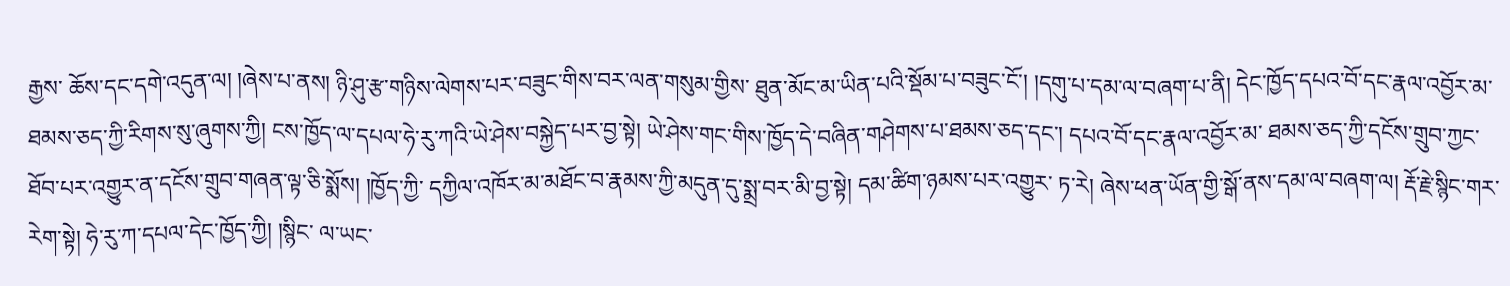རྒྱས་ ཆོས་དང་དགེ་འདུན་ལ། །ཞེས་པ་ནས། ཉི་ཤུ་རྩ་གཉིས་ལེགས་པར་བཟུང་གིས་བར་ལན་གསུམ་གྱིས་ ཐུན་མོང་མ་ཡིན་པའི་སྡོམ་པ་བཟུང་ངོ་། །དགུ་པ་དམ་ལ་བཞག་པ་ནི། དེང་ཁྱོད་དཔའ་བོ་དང་རྣལ་འབྱོར་མ་ ཐམས་ཅད་ཀྱི་རིགས་སུ་ཞུགས་ཀྱི། ངས་ཁྱོད་ལ་དཔལ་ཧེ་རུ་ཀའི་ཡེ་ཤེས་བསྐྱེད་པར་བྱ་སྟེ། ཡེ་ཤེས་གང་གིས་ཁྱོད་དེ་བཞིན་གཤེགས་པ་ཐམས་ཅད་དང་། དཔའ་བོ་དང་རྣལ་འབྱོར་མ་ ཐམས་ཅད་ཀྱི་དངོས་གྲུབ་ཀྱང་ཐོབ་པར་འགྱུར་ན་དངོས་གྲུབ་གཞན་ལྟ་ཅི་སྨོས། །ཁྱོད་ཀྱི་ དཀྱིལ་འཁོར་མ་མཐོང་བ་རྣམས་ཀྱི་མདུན་དུ་སྨྲ་བར་མི་བྱ་སྟེ། དམ་ཚིག་ཉམས་པར་འགྱུར་ ཏ་རེ། ཞེས་ཕན་ཡོན་གྱི་སྒོ་ནས་དམ་ལ་བཞག་ལ། རྡོ་རྗེ་སྙིང་གར་རེག་སྟེ། ཧེ་རུ་ཀ་དཔལ་དེང་ཁྱོད་ཀྱི། །སྙིང་ ལ་ཡང་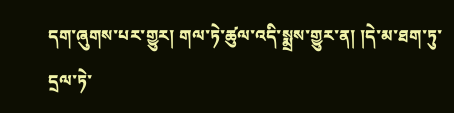དག་ཞུགས་པར་གྱུར། གལ་ཏེ་ཚུལ་འདི་སྨྲས་གྱུར་ན། །དེ་མ་ཐག་ཏུ་དྲལ་ཏེ་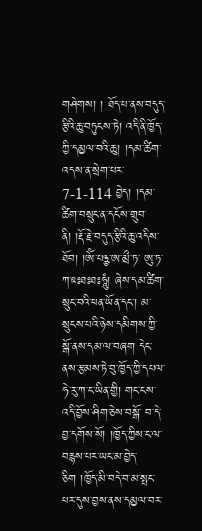གཤེགས། ། ཐོད་པ་ནས་བདུད་རྩིའི་ཆུ་བཏུངས་ཏེ། འདི་ནི་ཁྱོད་ཀྱི་དམྱལ་བའི་ཆུ། །དམ་ཚིག་འདས་ན་སྲེག་པར་ 7-1-114 བྱེད། །དམ་ཚིག་བསྲུང་ན་དངོས་གྲུབ་ནི། །རྡོ་རྗེ་བདུད་རྩིའི་ཆུ་འདིས་ཐོབ། །ༀ་པཉྩ་ཨ་མྲྀ་ཏ་ ཨུ་ཏ་ཀ་ཋཿཐཿཐཿཧཱུཾ། ཞེས་དམ་ཚིག་སྲུང་བའི་ཕན་ཡོན་དང་། མ་སྲུངས་པའི་ཉེས་དམིགས་ཀྱི་སྒོ་ནས་དམ་ལ་བཞག དེང་ནས་རྩམས་ཏེ་བུ་ཁྱོད་ཀྱི་དཔལ་ཧེ་རུ་ཀ་ང་ཡིན་གྱི། གང་ངས་འདི་བྱོས་ཤིག་ཅེས་བསྒོ་ བ་དེ་བྱ་དགོས་སོ། །ཁྱོད་ཀྱིས་ང་ལ་བརྙས་པར་ཡང་མ་བྱེད་ཅིག །ཁྱོད་མི་བདེ་བ་མ་སྤང་ པར་དུས་བྱས་ནས་དམྱལ་བར་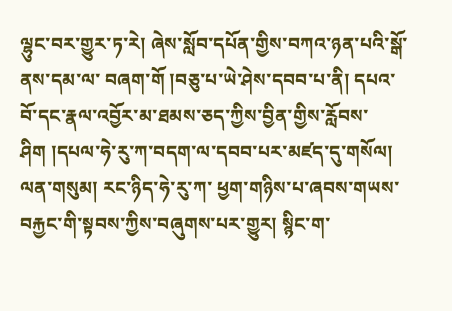ལྷུང་བར་གྱུར་ཏ་རེ། ཞེས་སློབ་དཔོན་གྱིས་བཀའ་ཉན་པའི་སྒོ་ནས་དམ་ལ་ བཞག་གོ །བཅུ་པ་ཡེ་ཤེས་དབབ་པ་ནི། དཔའ་བོ་དང་རྣལ་འབྱོར་མ་ཐམས་ཅད་ཀྱིས་བྱིན་གྱིས་རློབས་ ཤིག །དཔལ་ཧེ་རུ་ཀ་བདག་ལ་དབབ་པར་མཛད་དུ་གསོལ། ལན་གསུམ། རང་ཉིད་ཧེ་རུ་ཀ་ ཕྱག་གཉིས་པ་ཞབས་གཡས་བརྐྱང་གི་སྟབས་ཀྱིས་བཞུགས་པར་གྱུར། སྙིང་ག་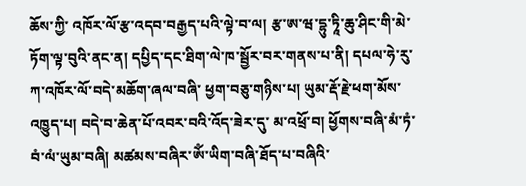ཆོས་ཀྱི་ འཁོར་ལོ་རྩ་འདབ་བརྒྱད་པའི་ལྟེ་བ་ལ། རྩ་ཨ་ཝ་དྷུ་ཏཱི་ཆུ་ཤིང་གི་མེ་ཏོག་ལྟ་བུའི་ནང་ན། དཔྱིད་དང་ཐིག་ལེ་ཁ་སྦྱོར་བར་གནས་པ་ནི། དཔལ་ཧེ་རུ་ཀ་འཁོར་ལོ་བདེ་མཆོག་ཞལ་བཞི་ ཕྱག་བཅུ་གཉིས་པ། ཡུམ་རྡོ་རྗེ་ཕག་མོས་འཁྱུད་པ། བདེ་བ་ཆེན་པོ་འབར་བའི་འོད་ཟེར་དུ་ མ་འཕྲོ་བ། ཕྱོགས་བཞི་མཾ་ཏཾ་བཾ་ལཾ་ཡུམ་བཞི། མཚམས་བཞིར་ༀ་ཡིག་བཞི་ཐོད་པ་བཞིའི་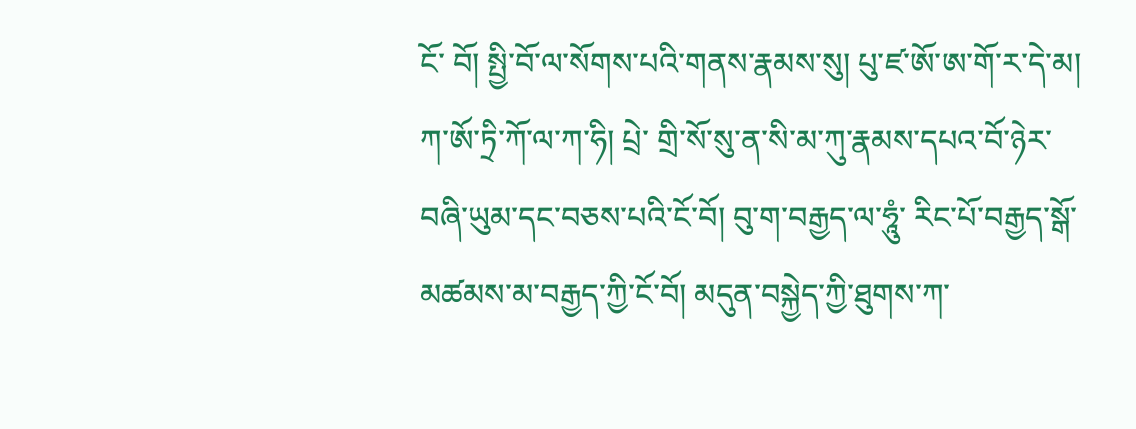ངོ་ བོ། སྤྱི་བོ་ལ་སོགས་པའི་གནས་རྣམས་སུ། པུ་ཛ་ཨོ་ཨ་གོ་ར་དེ་མ། ཀ་ཨོ་ཏྲི་ཀོ་ལ་ཀ་ཧི། པྲེ་ གྲི་སོ་སུ་ན་སི་མ་ཀུ་རྣམས་དཔའ་བོ་ཉེར་བཞི་ཡུམ་དང་བཅས་པའི་ངོ་བོ། བུ་ག་བརྒྱད་ལ་ཧཱུཾ་ རིང་པོ་བརྒྱད་སྒོ་མཚམས་མ་བརྒྱད་ཀྱི་ངོ་བོ། མདུན་བསྐྱེད་ཀྱི་ཐུགས་ཀ་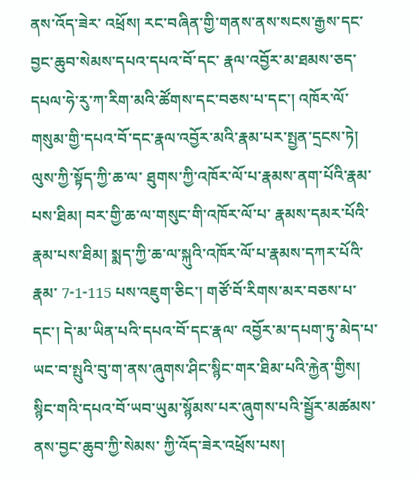ནས་འོད་ཟེར་ འཕྲོས། རང་བཞིན་གྱི་གནས་ནས་སངས་རྒྱས་དང་བྱང་ཆུབ་སེམས་དཔའ་དཔའ་བོ་དང་ རྣལ་འབྱོར་མ་ཐམས་ཅད་དཔལ་ཧེ་རུ་ཀ་རིག་མའི་ཚོགས་དང་བཅས་པ་དང་། འཁོར་ལོ་ གསུམ་གྱི་དཔའ་བོ་དང་རྣལ་འབྱོར་མའི་རྣམ་པར་སྤྱན་དྲངས་ཏེ། ལུས་ཀྱི་སྟོད་ཀྱི་ཆ་ལ་ ཐུགས་ཀྱི་འཁོར་ལོ་པ་རྣམས་ནག་པོའི་རྣམ་པས་ཐིམ། བར་གྱི་ཆ་ལ་གསུང་གི་འཁོར་ལོ་པ་ རྣམས་དམར་པོའི་རྣམ་པས་ཐིམ། སྨད་ཀྱི་ཆ་ལ་སྐུའི་འཁོར་ལོ་པ་རྣམས་དཀར་པོའི་རྣམ་ 7-1-115 པས་འཇུག་ཅིང་། གཙོ་བོ་རིགས་མར་བཅས་པ་དང་། དེ་མ་ཡིན་པའི་དཔའ་བོ་དང་རྣལ་ འབྱོར་མ་དཔག་ཏུ་མེད་པ་ཡང་བ་སྤུའི་བུ་ག་ནས་ཞུགས་ཤིང་སྙིང་གར་ཐིམ་པའི་རྐྱེན་གྱིས། སྙིང་གའི་དཔའ་བོ་ཡབ་ཡུམ་སྙོམས་པར་ཞུགས་པའི་སྦྱོར་མཚམས་ནས་བྱང་ཆུབ་ཀྱི་སེམས་ ཀྱི་འོད་ཟེར་འཕྲོས་པས།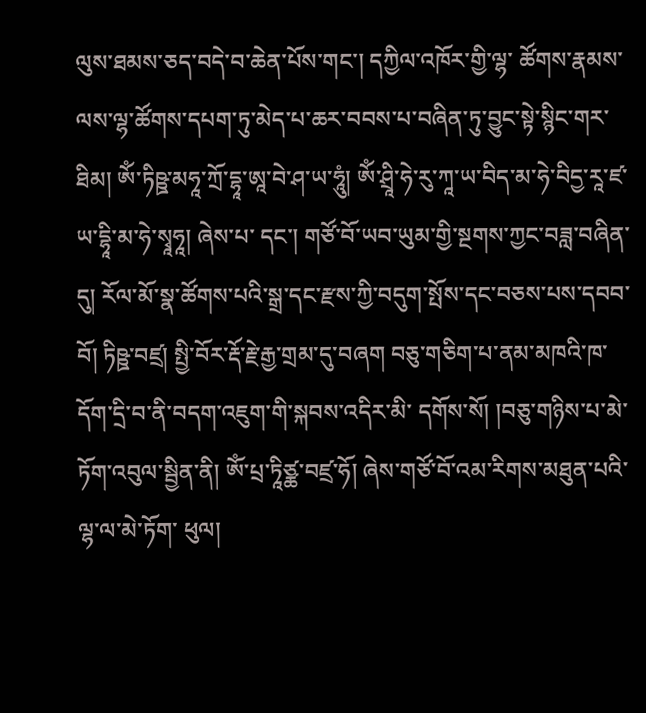ལུས་ཐམས་ཅད་བདེ་བ་ཆེན་པོས་གང་། དཀྱིལ་འཁོར་གྱི་ལྷ་ ཚོགས་རྣམས་ལས་ལྷ་ཚོགས་དཔག་ཏུ་མེད་པ་ཆར་བབས་པ་བཞིན་ཏུ་བྱུང་སྟེ་སྙིང་གར་ཐིམ། ༀ་ཏིཥྛ་མཧཱ་ཀྲོ་དྷཱ་ཨཱ་བེ་ཤ་ཡ་ཧཱུཾ། ༀ་ཤྲཱི་ཧེ་རུ་ཀཱ་ཡ་བིད་མ་ཧེ་བིདྱ་རཱ་ཛ་ཡ་དྷཱི་མ་ཧེ་སྭཱཧཱ། ཞེས་པ་ དང་། གཙོ་བོ་ཡབ་ཡུམ་གྱི་སྔགས་ཀྱང་བཟླ་བཞིན་དུ། རོལ་མོ་སྣ་ཚོགས་པའི་སྒྲ་དང་རྫས་ཀྱི་བདུག་སྤོས་དང་བཅས་པས་དབབ་ བོ། ཏིཥྛ་བཛྲ། སྤྱི་བོར་རྡོ་རྗེ་རྒྱ་གྲམ་དུ་བཞག བཅུ་གཅིག་པ་ནམ་མཁའི་ཁ་དོག་དྲི་བ་ནི་བདག་འཇུག་གི་སྐབས་འདིར་མི་ དགོས་སོ། །བཅུ་གཉིས་པ་མེ་ཏོག་འབུལ་སྦྱིན་ནི། ༀ་པྲ་ཏཱིཙྪ་བཛྲ་ཧོ། ཞེས་གཙོ་བོ་འམ་རིགས་མཐུན་པའི་ལྷ་ལ་མེ་ཏོག་ ཕུལ།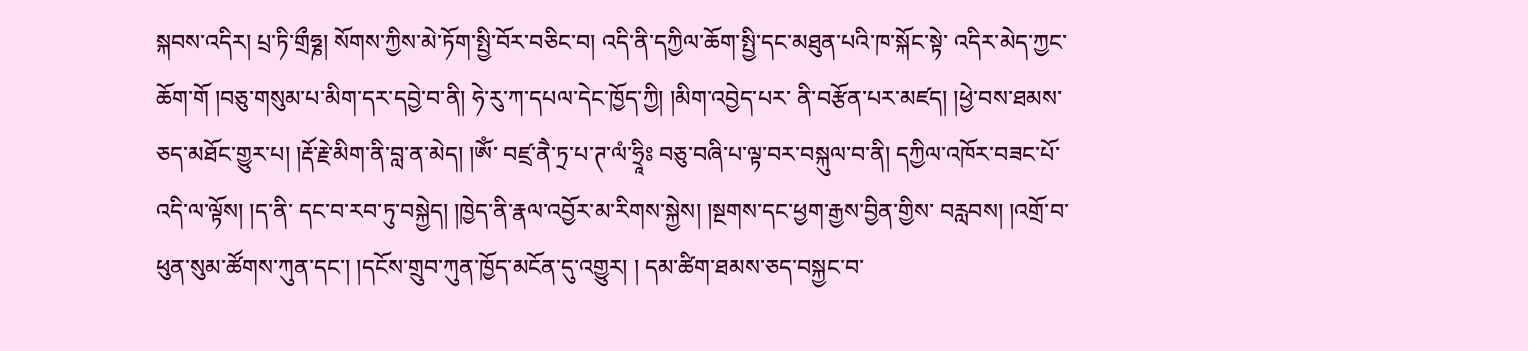སྐབས་འདིར། པྲ་ཏི་གྲྀཧྞ། སོགས་ཀྱིས་མེ་ཏོག་སྤྱི་བོར་བཅིང་བ། འདི་ནི་དཀྱིལ་ཆོག་སྤྱི་དང་མཐུན་པའི་ཁ་སྐོང་སྟེ་ འདིར་མེད་ཀྱང་ཆོག་གོ །བཅུ་གསུམ་པ་མིག་དར་དབྱེ་བ་ནི། ཧེ་རུ་ཀ་དཔལ་དེང་ཁྱོད་ཀྱི། །མིག་འབྱེད་པར་ ནི་བརྩོན་པར་མཛད། །ཕྱེ་བས་ཐམས་ཅད་མཐོང་གྱུར་པ། །རྡོ་རྗེ་མིག་ནི་བླ་ན་མེད། །ༀ་ བཛྲ་ནཻ་ཏྲ་པ་ཊ་ལཾ་ཧྲཱིཿ བཅུ་བཞི་པ་ལྟ་བར་བསྐུལ་བ་ནི། དཀྱིལ་འཁོར་བཟང་པོ་འདི་ལ་ལྟོས། །ད་ནི་ དང་བ་རབ་ཏུ་བསྐྱེད། །ཁྱེད་ནི་རྣལ་འབྱོར་མ་རིགས་སྐྱེས། །སྔགས་དང་ཕྱག་རྒྱས་བྱིན་གྱིས་ བརླབས། །འགྲོ་བ་ཕུན་སུམ་ཚོགས་ཀུན་དང་། །དངོས་གྲུབ་ཀུན་ཁྱོད་མངོན་དུ་འགྱུར། ། དམ་ཚིག་ཐམས་ཅད་བསྐྱང་བ་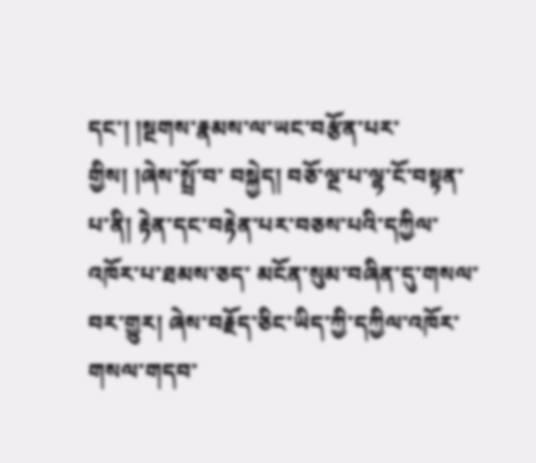དང་། །སྔགས་རྣམས་ལ་ཡང་བརྩོན་པར་གྱིས། །ཞེས་སྤྲོ་བ་ བསྐྱེད། བཅོ་ལྔ་པ་ལྷ་ངོ་བསྟན་པ་ནི། རྟེན་དང་བརྟེན་པར་བཅས་པའི་དཀྱིལ་འཁོར་པ་ཐམས་ཅད་ མངོན་སུམ་བཞིན་དུ་གསལ་བར་གྱུར། ཞེས་བརྗོད་ཅིང་ཡིད་ཀྱི་དཀྱིལ་འཁོར་གསལ་གདབ་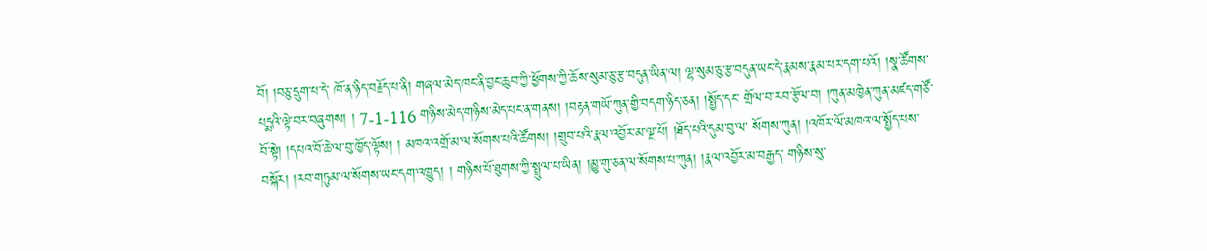བོ། །བཅུ་དྲུག་པ་དེ་ ཁོ་ན་ཉིད་བརྗོད་པ་ནི། གཞལ་མེད་ཁང་ནི་བྱང་ཆུབ་ཀྱི་ཕྱོགས་ཀྱི་ཆོས་སུམ་ཅུ་རྩ་བདུན་ཡིན་ལ། ལྷ་སུམ་ཅུ་རྩ་བདུན་ཡང་དེ་རྣམས་རྣམ་པར་དག་པའོ། །སྣ་ཚོགས་པདྨའི་ལྟེ་བར་བཞུགས། ། 7-1-116 གཉིས་མེད་གཉིས་མེད་པང་ན་གནས། །བརྟན་གཡོ་ཀུན་གྱི་བདག་ཉིད་ཅན། །སྤྱོད་དང་ གྲོལ་བ་རབ་རྩོལ་བ། །ཀུན་མཁྱེན་ཀུན་མཛད་གཙོ་བོ་སྟེ། །དཔའ་བོ་ཆེ་ལ་བུ་ཁྱོད་ལྟོས། ། མཁའ་འགྲོ་མ་ལ་སོགས་པའི་ཚོགས། །གྲུབ་པའི་རྣལ་འབྱོར་མ་ལྔ་པོ། །ཐོད་པའི་དུམ་བུ་ལ་ སོགས་ཀུན། །འཁོར་ལོ་མཁའ་ལ་སྤྱོད་པས་བསྐོར། །རབ་གཏུམ་ལ་སོགས་ཡང་དག་འཁྱུད། ། གཉིས་པོ་ཐུགས་ཀྱི་སྤྲུལ་པ་ཡིན། །མྱུ་གུ་ཅན་ལ་སོགས་པ་ཀུན། །རྣལ་འབྱོར་མ་བརྒྱད་ གཉིས་སུ་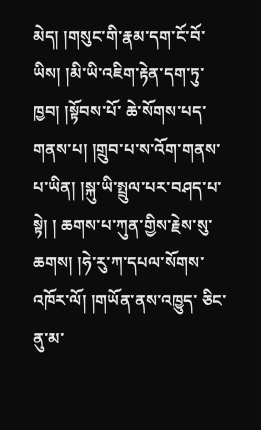མེད། །གསུང་གི་རྣམ་དག་ངོ་བོ་ཡིས། །མི་ཡི་འཇིག་རྟེན་དག་ཏུ་ཁྱབ། །སྟོབས་པོ་ ཆེ་སོགས་པད་གནས་པ། །གྲུབ་པ་ས་འོག་གནས་པ་ཡིན། །སྐུ་ཡི་སྤྲུལ་པར་བཤད་པ་སྟེ། ། ཆགས་པ་ཀུན་གྱིས་རྗེས་སུ་ཆགས། །ཧེ་རུ་ཀ་དཔལ་སོགས་འཁོར་ལོ། །གཡོན་ནས་འཁྱུད་ ཅིང་ནུ་མ་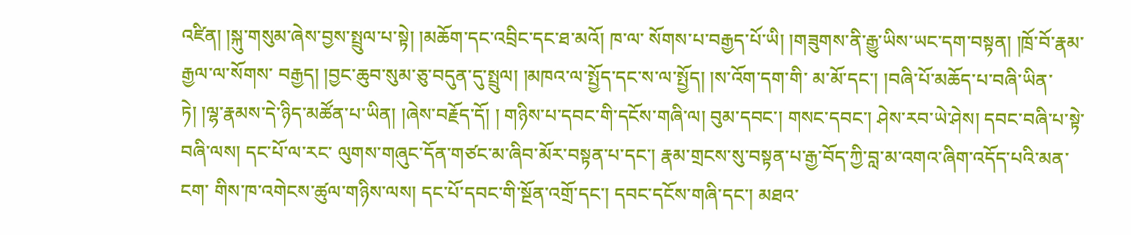འཛིན། །སྐུ་གསུམ་ཞེས་བྱས་སྤྲུལ་པ་སྟེ། །མཆོག་དང་འབྲིང་དང་ཐ་མའོ། ཁ་ལ་ སོགས་པ་བརྒྱད་པོ་ཡི། །གཟུགས་ནི་རྒྱུ་ཡིས་ཡང་དག་བསྟན། །ཁྲོ་བོ་རྣམ་རྒྱལ་ལ་སོགས་ བརྒྱད། །བྱང་ཆུབ་སུམ་ཅུ་བདུན་དུ་སྤྲུལ། །མཁའ་ལ་སྤྱོད་དང་ས་ལ་སྤྱོད། །ས་འོག་དག་གི་ མ་མོ་དང་། །བཞི་པོ་མཆོད་པ་བཞི་ཡིན་ཏེ། །ལྷ་རྣམས་དེ་ཉིད་མཚོན་པ་ཡིན། །ཞེས་བརྗོད་དོ། ། གཉིས་པ་དབང་གི་དངོས་གཞི་ལ། བུམ་དབང་། གསང་དབང་། ཤེས་རབ་ཡེ་ཤེས། དབང་བཞི་པ་སྟེ་བཞི་ལས། དང་པོ་ལ་རང་ ལུགས་གཞུང་དོན་གཙང་མ་ཞིབ་མོར་བསྟན་པ་དང་། རྣམ་གྲངས་སུ་བསྟན་པ་རྒྱ་བོད་ཀྱི་བླ་མ་འགའ་ཞིག་འདོད་པའི་མན་ངག་ གིས་ཁ་འགེངས་ཚུལ་གཉིས་ལས། དང་པོ་དབང་གི་སྔོན་འགྲོ་དང་། དབང་དངོས་གཞི་དང་། མཐའ་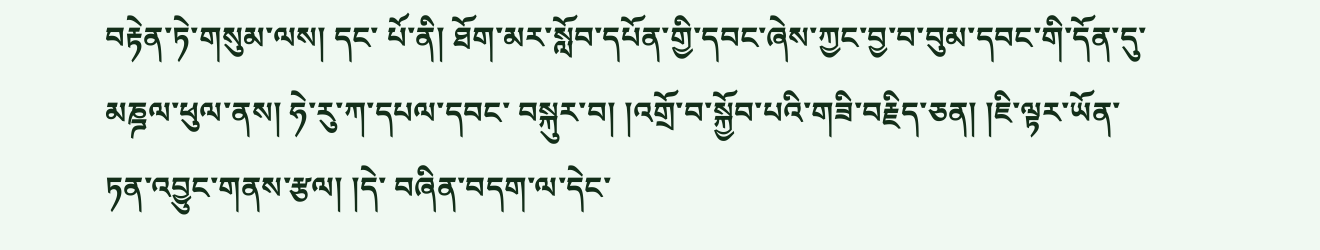བརྟེན་ཏེ་གསུམ་ལས། དང་ པོ་ནི། ཐོག་མར་སློབ་དཔོན་གྱི་དབང་ཞེས་ཀྱང་བྱ་བ་བུམ་དབང་གི་དོན་དུ་མཎྜལ་ཕུལ་ནས། ཧེ་རུ་ཀ་དཔལ་དབང་ བསྐུར་བ། །འགྲོ་བ་སྐྱོབ་པའི་གཟི་བརྗིད་ཅན། །ཇི་ལྟར་ཡོན་ཏན་འབྱུང་གནས་རྩལ། །དེ་ བཞིན་བདག་ལ་དེང་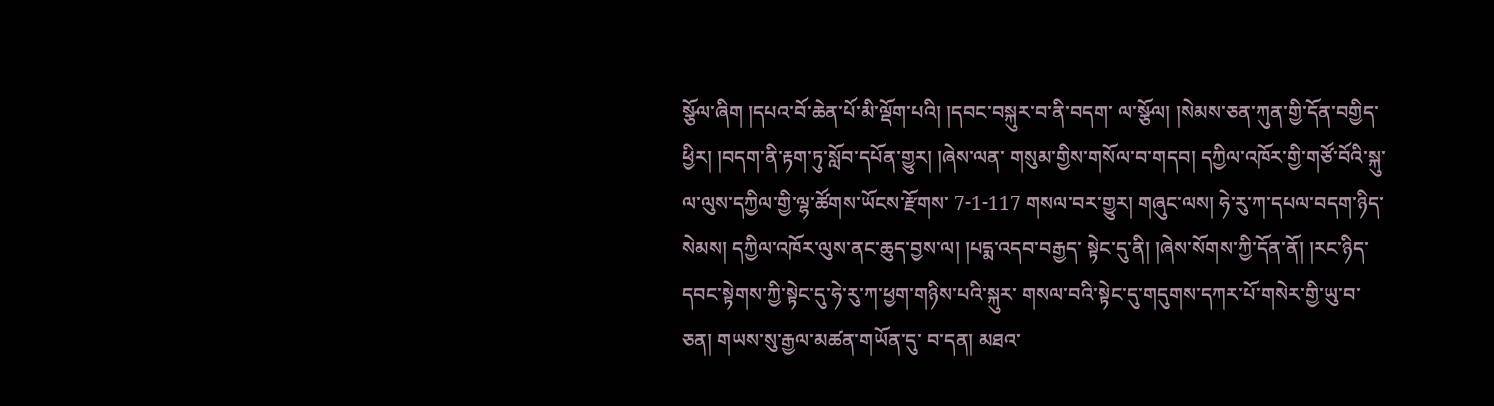སྩོལ་ཞིག །དཔའ་བོ་ཆེན་པོ་མི་ལྡོག་པའི། །དབང་བསྐུར་བ་ནི་བདག་ ལ་སྩོལ། །སེམས་ཅན་ཀུན་གྱི་དོན་བགྱིད་ཕྱིར། །བདག་ནི་རྟག་ཏུ་སློབ་དཔོན་གྱུར། །ཞེས་ལན་ གསུམ་གྱིས་གསོལ་བ་གདབ། དཀྱིལ་འཁོར་གྱི་གཙོ་བོའི་སྐུ་ལ་ལུས་དཀྱིལ་གྱི་ལྷ་ཚོགས་ཡོངས་རྫོགས་ 7-1-117 གསལ་བར་གྱུར། གཞུང་ལས། ཧེ་རུ་ཀ་དཔལ་བདག་ཉིད་སེམས། དཀྱིལ་འཁོར་ལུས་ནང་ཆུད་བྱས་ལ། །པདྨ་འདབ་བརྒྱད་ སྟེང་དུ་ནི། །ཞེས་སོགས་ཀྱི་དོན་ནོ། །རང་ཉིད་དབང་སྟེགས་ཀྱི་སྟེང་དུ་ཧེ་རུ་ཀ་ཕྱག་གཉིས་པའི་སྐུར་ གསལ་བའི་སྟེང་དུ་གདུགས་དཀར་པོ་གསེར་གྱི་ཡུ་བ་ཅན། གཡས་སུ་རྒྱལ་མཚན་གཡོན་དུ་ བ་དན། མཐའ་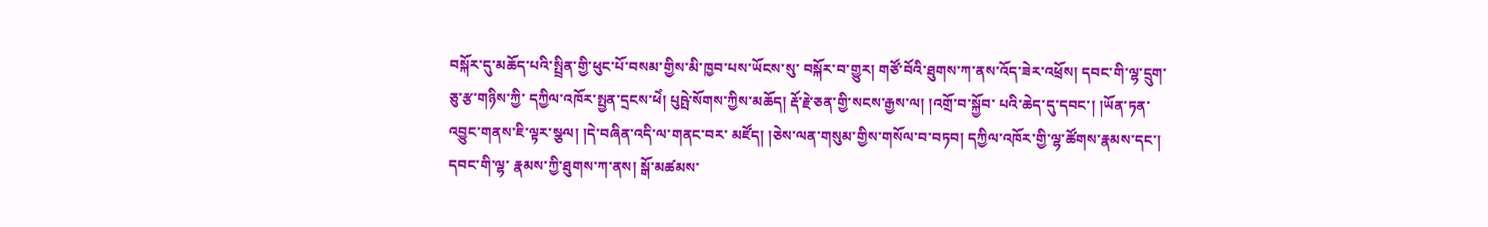བསྐོར་དུ་མཆོད་པའི་སྤྲིན་གྱི་ཕུང་པོ་བསམ་གྱིས་མི་ཁྱབ་པས་ཡོངས་སུ་ བསྐོར་བ་གྱུར། གཙོ་བོའི་ཐུགས་ཀ་ནས་འོད་ཟེར་འཕྲོས། དབང་གི་ལྷ་དྲུག་ཅུ་རྩ་གཉིས་ཀྱི་ དཀྱིལ་འཁོར་སྤྱན་དྲངས་ཕེཾ། པུཥྤེ་སོགས་ཀྱིས་མཆོད། རྡོ་རྗེ་ཅན་གྱི་སངས་རྒྱས་ལ། །འགྲོ་བ་སྐྱོབ་ པའི་ཆེད་དུ་དབང་། །ཡོན་ཏན་འབྱུང་གནས་ཇི་ལྟར་སྩལ། །དེ་བཞིན་འདི་ལ་གནང་བར་ མཛོད། །ཅེས་ལན་གསུམ་གྱིས་གསོལ་བ་བཏབ། དཀྱིལ་འཁོར་གྱི་ལྷ་ཚོགས་རྣམས་དང་། དབང་གི་ལྷ་ རྣམས་ཀྱི་ཐུགས་ཀ་ནས། སྒོ་མཚམས་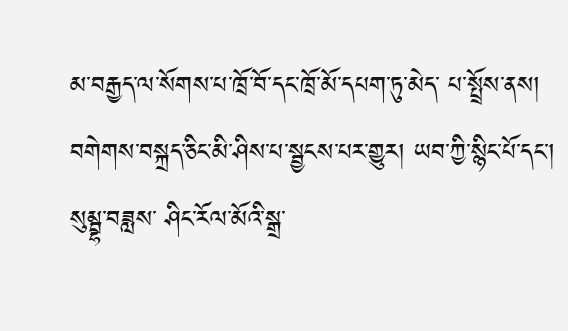མ་བརྒྱད་ལ་སོགས་པ་ཁྲོ་བོ་དང་ཁྲོ་མོ་དཔག་ཏུ་མེད་ པ་སྤྲོས་ནས། བགེགས་བསྐྲད་ཅིང་མི་ཤིས་པ་སྦྱངས་པར་གྱུར། ཡབ་ཀྱི་སྙིང་པོ་དང་། སུམྦྷ་བཟླས་ ཤིང་རོལ་མོའི་སྒྲ་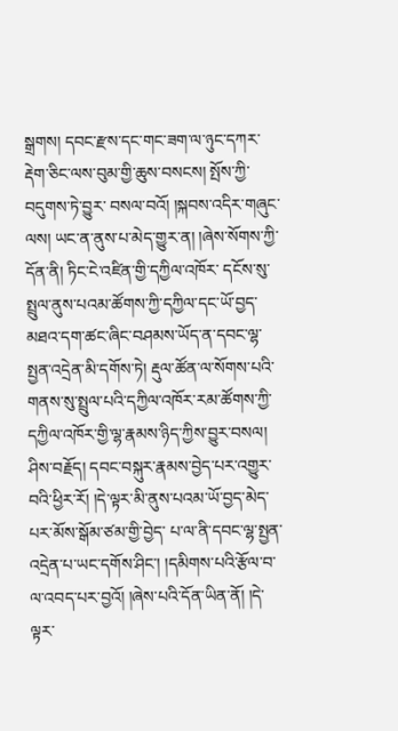སྒྲགས། དབང་རྫས་དང་གང་ཟག་ལ་ཉུང་དཀར་རྡེག་ཅིང་ལས་བུམ་གྱི་ཆུས་བསངས། སྤོས་ཀྱི་བདུགས་ཏེ་བྱུར་ བསལ་བའོ། །སྐབས་འདིར་གཞུང་ལས། ཡང་ན་ནུས་པ་མེད་གྱུར་ན། །ཞེས་སོགས་ཀྱི་དོན་ནི། ཏིང་ངེ་འཛིན་གྱི་དཀྱིལ་འཁོར་ དངོས་སུ་སྤྲུལ་ནུས་པའམ་ཚོགས་ཀྱི་དཀྱིལ་དང་ཡོ་བྱད་མཐའ་དག་ཚང་ཞིང་བཤམས་ཡོད་ན་དབང་ལྷ་སྤྱན་འདྲེན་མི་དགོས་ཏེ། རྡུལ་ཚོན་ལ་སོགས་པའི་གནས་སུ་སྤྲུལ་པའི་དཀྱིལ་འཁོར་རམ་ཚོགས་ཀྱི་དཀྱིལ་འཁོར་གྱི་ལྷ་རྣམས་ཉིད་ཀྱིས་བྱུར་བསལ། ཤིས་བརྗོད། དབང་བསྐུར་རྣམས་བྱེད་པར་འགྱུར་བའི་ཕྱིར་རོ། །དེ་ལྟར་མི་ནུས་པའམ་ཡོ་བྱད་མེད་པར་མོས་སྒོམ་ཙམ་གྱི་བྱེད་ པ་ལ་ནི་དབང་ལྷ་སྤྱན་འདྲེན་པ་ཡང་དགོས་ཤིང་། །དམིགས་པའི་རྩོལ་བ་ལ་འབད་པར་བྱའོ། །ཞེས་པའི་དོན་ཡིན་ནོ། །དེ་ ལྟར་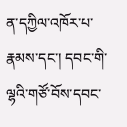ན་དཀྱིལ་འཁོར་པ་རྣམས་དང་། དབང་གི་ལྷའི་གཙོ་བོས་དབང་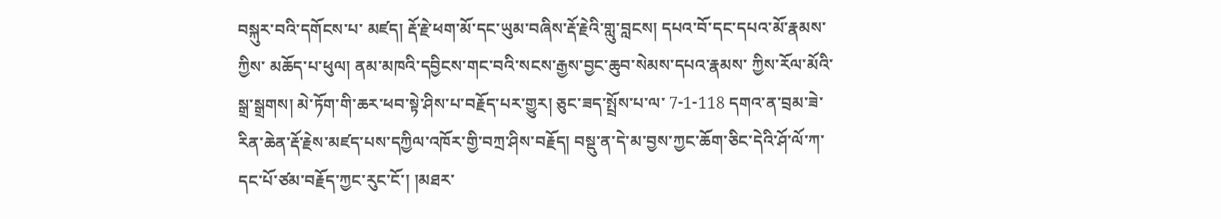བསྐུར་བའི་དགོངས་པ་ མཛད། རྡོ་རྗེ་ཕག་མོ་དང་ཡུམ་བཞིས་རྡོ་རྗེའི་གླུ་བླངས། དཔའ་བོ་དང་དཔའ་མོ་རྣམས་ཀྱིས་ མཆོད་པ་ཕུལ། ནམ་མཁའི་དབྱིངས་གང་བའི་སངས་རྒྱས་བྱང་ཆུབ་སེམས་དཔའ་རྣམས་ ཀྱིས་རོལ་མོའི་སྒྲ་སྒྲགས། མེ་ཏོག་གི་ཆར་ཕབ་སྟེ་ཤིས་པ་བརྗོད་པར་གྱུར། ཅུང་ཟད་སྤྲོས་པ་ལ་ 7-1-118 དགའ་ན་བྲམ་ཟེ་རིན་ཆེན་རྡོ་རྗེས་མཛད་པས་དཀྱིལ་འཁོར་གྱི་བཀྲ་ཤིས་བརྗོད། བསྡུ་ན་དེ་མ་བྱས་ཀྱང་ཆོག་ཅིང་དེའི་ཤོ་ལོ་ཀ་ དང་པོ་ཙམ་བརྗོད་ཀྱང་རུང་ངོ་། །མཐར་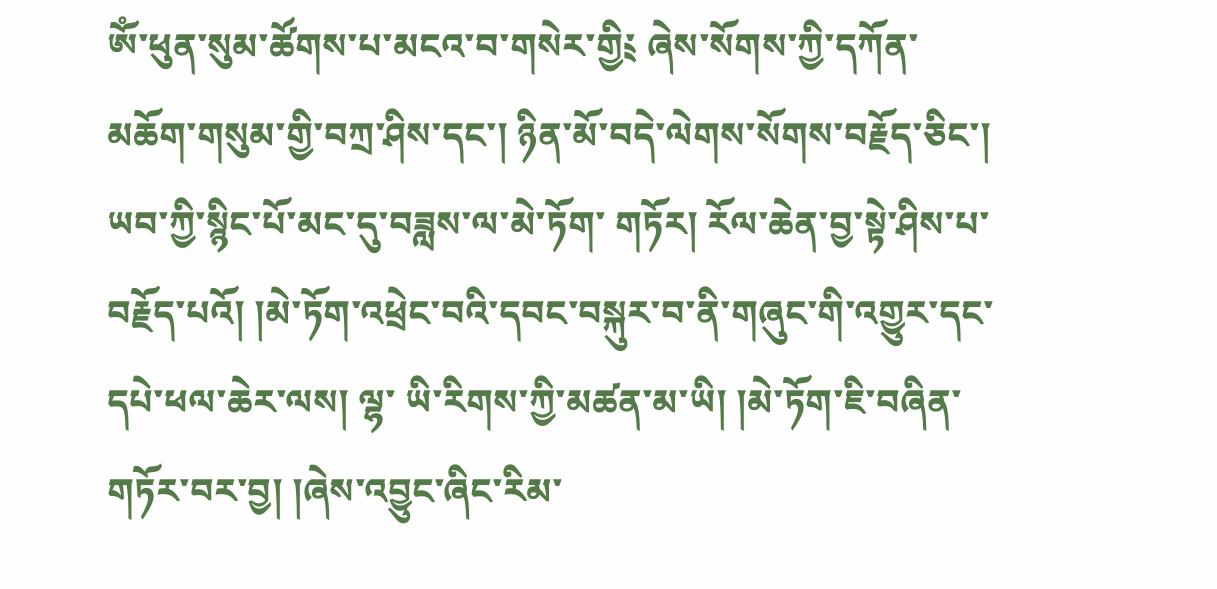ༀ་ཕུན་སུམ་ཚོགས་པ་མངའ་བ་གསེར་གྱི༴ ཞེས་སོགས་ཀྱི་དཀོན་ མཆོག་གསུམ་གྱི་བཀྲ་ཤིས་དང་། ཉིན་མོ་བདེ་ལེགས་སོགས་བརྗོད་ཅིང་། ཡབ་ཀྱི་སྙིང་པོ་མང་དུ་བཟླས་ལ་མེ་ཏོག་ གཏོར། རོལ་ཆེན་བྱ་སྟེ་ཤིས་པ་བརྗོད་པའོ། །མེ་ཏོག་འཕྲེང་བའི་དབང་བསྐུར་བ་ནི་གཞུང་གི་འགྱུར་དང་དཔེ་ཕལ་ཆེར་ལས། ལྷ་ ཡི་རིགས་ཀྱི་མཚན་མ་ཡི། །མེ་ཏོག་ཇི་བཞིན་གཏོར་བར་བྱ། །ཞེས་འབྱུང་ཞིང་རིམ་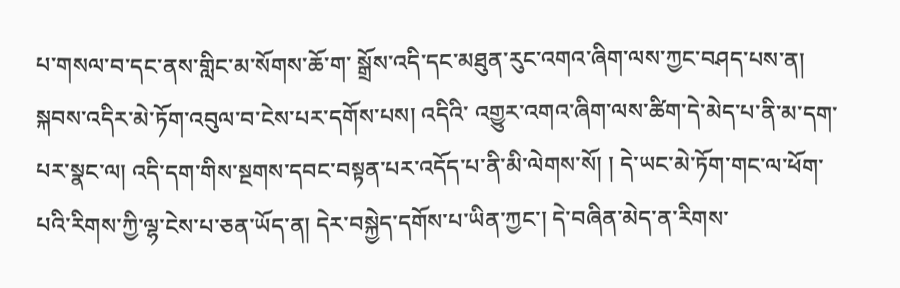པ་གསལ་བ་དང་ནས་གླིང་མ་སོགས་ཆོ་ག་ སྒྲོས་འདི་དང་མཐུན་རུང་འགའ་ཞིག་ལས་ཀྱང་བཤད་པས་ན། སྐབས་འདིར་མེ་ཏོག་འབུལ་བ་ངེས་པར་དགོས་པས། འདིའི་ འགྱུར་འགའ་ཞིག་ལས་ཚིག་དེ་མེད་པ་ནི་མ་དག་པར་སྣང་ལ། འདི་དག་གིས་སྔགས་དབང་བསྟན་པར་འདོད་པ་ནི་མི་ལེགས་སོ། ། དེ་ཡང་མེ་ཏོག་གང་ལ་ཕོག་པའི་རིགས་ཀྱི་ལྷ་ངེས་པ་ཅན་ཡོད་ན། དེར་བསྐྱེད་དགོས་པ་ཡིན་ཀྱང་། དེ་བཞིན་མེད་ན་རིགས་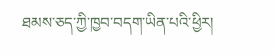ཐམས་ཅད་ཀྱི་ཁྱབ་བདག་ཡིན་པའི་ཕྱིར།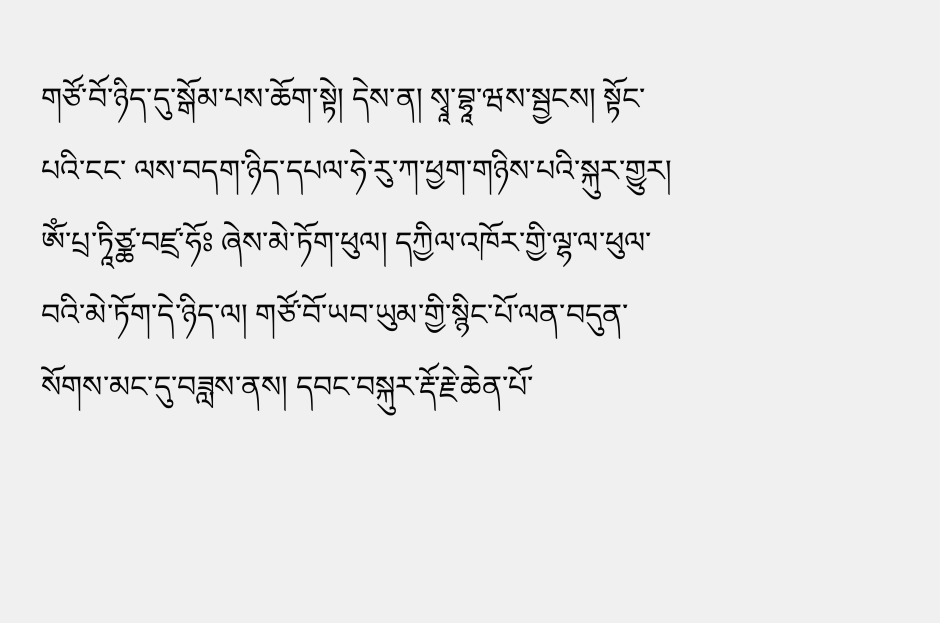གཙོ་བོ་ཉིད་དུ་སྒོམ་པས་ཆོག་སྟེ། དེས་ན། སྭཱ་བྷཱ་ཝས་སྦྱངས། སྟོང་པའི་ངང་ ལས་བདག་ཉིད་དཔལ་ཧེ་རུ་ཀ་ཕྱག་གཉིས་པའི་སྐུར་གྱུར། ༀ་པྲ་ཏཱིཙྪ་བཛྲ་ཧོཿ ཞེས་མེ་ཏོག་ཕུལ། དཀྱིལ་འཁོར་གྱི་ལྷ་ལ་ཕུལ་བའི་མེ་ཏོག་དེ་ཉིད་ལ། གཙོ་བོ་ཡབ་ཡུམ་གྱི་སྙིང་པོ་ལན་བདུན་སོགས་མང་དུ་བཟླས་ནས། དབང་བསྐུར་རྡོ་རྗེ་ཆེན་པོ་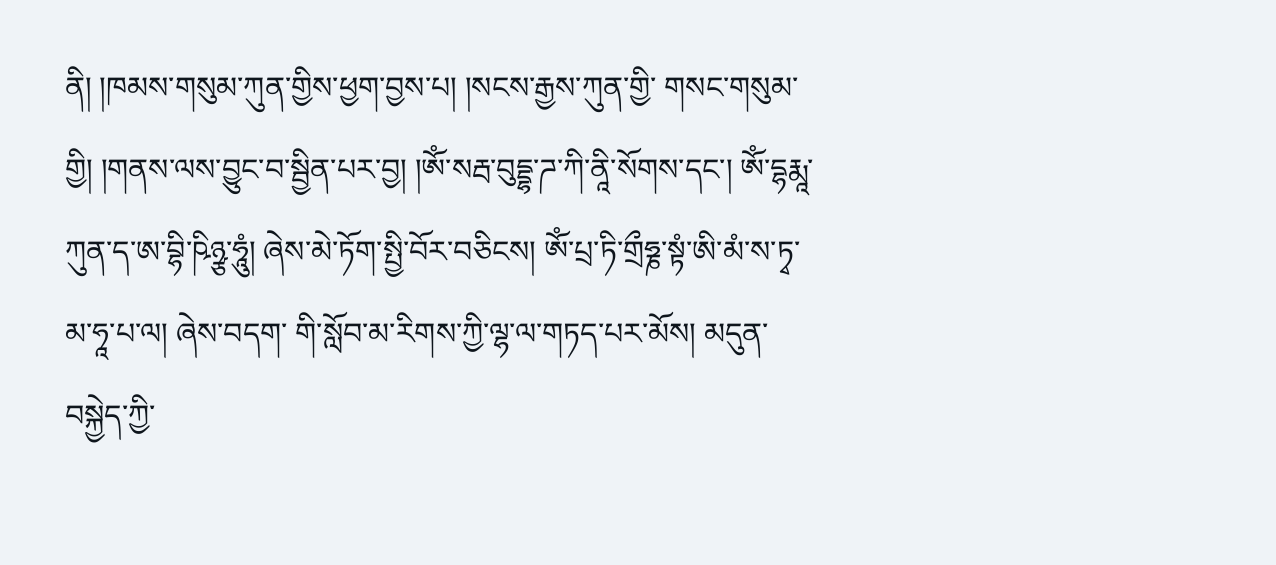ནི། །ཁམས་གསུམ་ཀུན་གྱིས་ཕྱག་བྱས་པ། །སངས་རྒྱས་ཀུན་གྱི་ གསང་གསུམ་གྱི། །གནས་ལས་བྱུང་བ་སྦྱིན་པར་བྱ། །ༀ་སརྦ་བུདྡྷ་ཌ་ཀི་ནཱི་སོགས་དང་། ༀ་དྷརྨཱ་ ཀུན་ད་ཨ་བྷི་ཥིཉྩ་ཧཱུཾ། ཞེས་མེ་ཏོག་སྤྱི་བོར་བཅིངས། ༀ་པྲ་ཏི་གྲྀཧྞ་སྟཾ་ཨི་མཾ་ས་ཏྭ་མ་ཧཱ་པ་ལ། ཞེས་བདག་ གི་སློབ་མ་རིགས་ཀྱི་ལྷ་ལ་གཏད་པར་མོས། མདུན་བསྐྱེད་ཀྱི་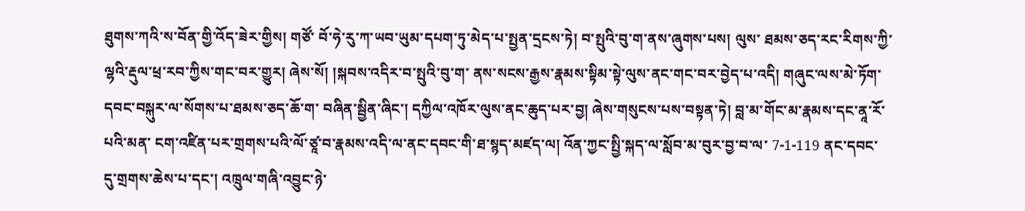ཐུགས་ཀའི་ས་བོན་གྱི་འོད་ཟེར་གྱིས། གཙོ་ བོ་ཧེ་རུ་ཀ་ཡབ་ཡུམ་དཔག་ཏུ་མེད་པ་སྤྱན་དྲངས་ཏེ། བ་སྤུའི་བུ་ག་ནས་ཞུགས་པས། ལུས་ ཐམས་ཅད་རང་རིགས་ཀྱི་ལྷའི་རྡུལ་ཕྲ་རབ་ཀྱིས་གང་བར་གྱུར། ཞེས་སོ། །སྐབས་འདིར་བ་སྤུའི་བུ་ག་ ནས་སངས་རྒྱས་རྣམས་སྟིམ་སྟེ་ལུས་ནང་གང་བར་བྱེད་པ་འདི། གཞུང་ལས་མེ་ཏོག་དབང་བསྐུར་ལ་སོགས་པ་ཐམས་ཅད་ཆོ་ག་ བཞིན་སྦྱིན་ཞིང་། དཀྱིལ་འཁོར་ལུས་ནང་ཆུད་པར་བྱ། ཞེས་གསུངས་པས་བསྟན་ཏེ། བླ་མ་གོང་མ་རྣམས་དང་ནཱ་རོ་པའི་མན་ ངག་འཛིན་པར་གྲགས་པའི་ལོ་ཙཱ་བ་རྣམས་འདི་ལ་ནང་དབང་གི་ཐ་སྙད་མཛད་ལ། འོན་ཀྱང་སྤྱི་སྐད་ལ་སློབ་མ་བུར་བྱ་བ་ལ་ 7-1-119 ནང་དབང་དུ་གྲགས་ཆེས་པ་དང་། འཁྲུལ་གཞི་འབྱུང་ཉེ་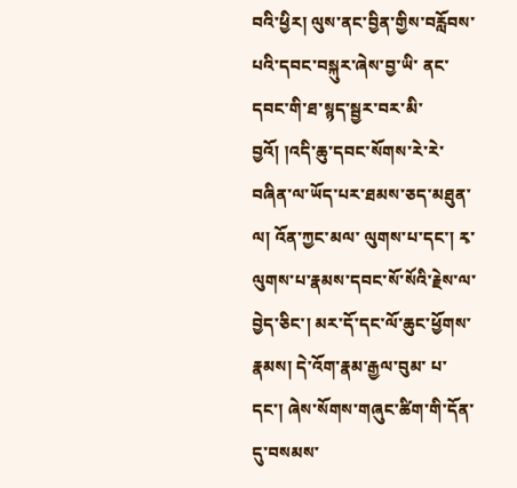བའི་ཕྱིར། ལུས་ནང་བྱིན་གྱིས་བརློབས་པའི་དབང་བསྐུར་ཞེས་བྱ་ཡི་ ནང་དབང་གི་ཐ་སྙད་སྦྱར་བར་མི་བྱའོ། །འདི་ཆུ་དབང་སོགས་རེ་རེ་བཞིན་ལ་ཡོད་པར་ཐམས་ཅད་མཐུན་ལ། འོན་ཀྱང་མལ་ ལུགས་པ་དང་། རྭ་ལུགས་པ་རྣམས་དབང་སོ་སོའི་རྗེས་ལ་བྱེད་ཅིང་། མར་དོ་དང་ལོ་ཆུང་ཕྱོགས་རྣམས། དེ་འོག་རྣམ་རྒྱལ་བུམ་ པ་དང་། ཞེས་སོགས་གཞུང་ཚིག་གི་དོན་དུ་བསམས་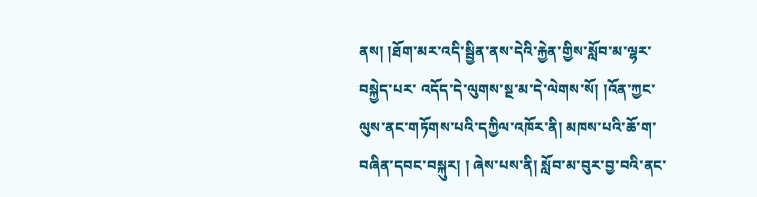ནས། །ཐོག་མར་འདི་སྦྱིན་ནས་དེའི་རྐྱེན་གྱིས་སློབ་མ་ལྷར་བསྐྱེད་པར་ འདོད་དེ་ལུགས་སྔ་མ་དེ་ལེགས་སོ། །འོན་ཀྱང་ལུས་ནང་གཏོགས་པའི་དཀྱིལ་འཁོར་ནི། མཁས་པའི་ཆོ་ག་བཞིན་དབང་བསྐུར། ། ཞེས་པས་ནི། སློབ་མ་བུར་བྱ་བའི་ནང་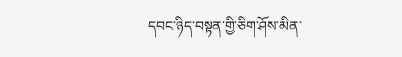དབང་ཉིད་བསྟན་གྱི་ཅིག་ཤོས་མིན་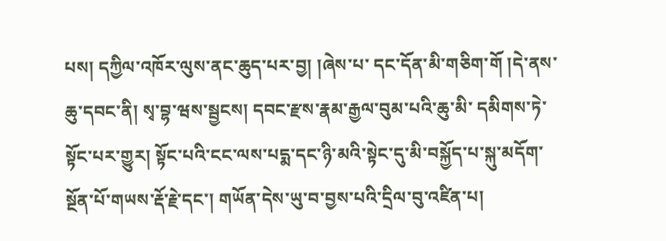པས། དཀྱིལ་འཁོར་ལུས་ནང་ཆུད་པར་བྱ། །ཞེས་པ་ དང་དོན་མི་གཅིག་གོ །དེ་ནས་ཆུ་དབང་ནི། སྭ་བྷ་ཝས་སྦྱངས། དབང་རྫས་རྣམ་རྒྱལ་བུམ་པའི་ཆུ་མི་ དམིགས་ཏེ་སྟོང་པར་གྱུར། སྟོང་པའི་ངང་ལས་པདྨ་དང་ཉི་མའི་སྟེང་དུ་མི་བསྐྱོད་པ་སྐུ་མདོག་ སྔོན་པོ་གཡས་རྡོ་རྗེ་དང་། གཡོན་དེས་ཡུ་བ་བྱས་པའི་དྲིལ་བུ་འཛིན་པ།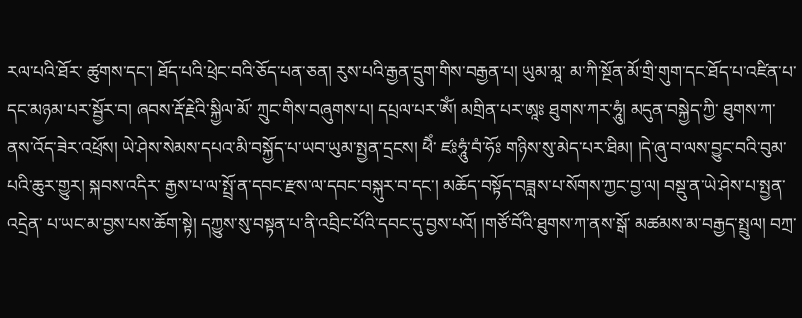རལ་པའི་ཐོར་ ཚུགས་དང་། ཐོད་པའི་ཕྲེང་བའི་ཅོད་པན་ཅན། རུས་པའི་རྒྱན་དྲུག་གིས་བརྒྱན་པ། ཡུམ་མཱ་ མ་ཀི་སྔོན་མོ་གྲི་གུག་དང་ཐོད་པ་འཛིན་པ་དང་མཉམ་པར་སྦྱོར་བ། ཞབས་རྡོ་རྗེའི་སྐྱིལ་མོ་ ཀྲུང་གིས་བཞུགས་པ། དཔྲལ་པར་ༀ། མགྲིན་པར་ཨཱཿ ཐུགས་ཀར་ཧཱུཾ། མདུན་བསྐྱེད་ཀྱི་ ཐུགས་ཀ་ནས་འོད་ཟེར་འཕྲོས། ཡེ་ཤེས་སེམས་དཔའ་མི་བསྐྱོད་པ་ཡབ་ཡུམ་སྤྱན་དྲངས། ཕཻཾ་ ཛཿཧཱུཾ་བཾ་ཧོཿ གཉིས་སུ་མེད་པར་ཐིམ། །དེ་ཞུ་བ་ལས་བྱུང་བའི་བུམ་པའི་ཆུར་གྱུར། སྐབས་འདིར་ རྒྱས་པ་ལ་སྤྲོ་ན་དབང་རྫས་ལ་དབང་བསྐུར་བ་དང་། མཆོད་བསྟོད་བཟླས་པ་སོགས་ཀྱང་བྱ་ལ། བསྡུ་ན་ཡེ་ཤེས་པ་སྤྱན་འདྲེན་ པ་ཡང་མ་བྱས་པས་ཆོག་སྟེ། དཀྱུས་སུ་བསྟན་པ་ནི་འབྲིང་པོའི་དབང་དུ་བྱས་པའོ། །གཙོ་བོའི་ཐུགས་ཀ་ནས་སྒོ་ མཚམས་མ་བརྒྱད་སྤྲུལ། བཀྲ་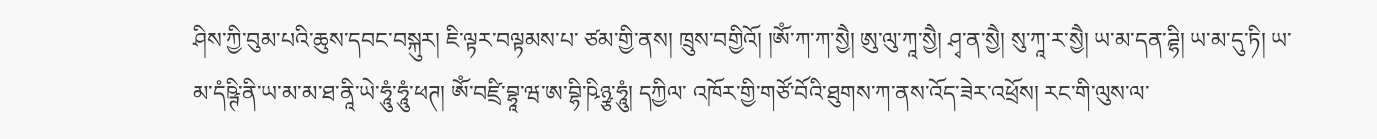ཤིས་ཀྱི་བུམ་པའི་ཆུས་དབང་བསྐུར། ཇི་ལྟར་བལྟམས་པ་ ཙམ་གྱི་ནས། ཁྲུས་བགྱིའོ། །ༀ་ཀ་ཀ་སྱཻ། ཨུ་ལུ་ཀཱ་སྱཻ། ཤྭ་ན་སྱཻ། སུ་ཀཱ་ར་སྱཻ། ཡ་མ་དན་ཌྷི། ཡ་མ་དུ་ཏི། ཡ་མ་དཾཥྚི་ནི་ཡ་མ་མ་ཐ་ནཱི་ཡེ་ཧཱུཾ་ཧཱུཾ་ཕཊ། ༀ་བཛྲི་བྷཱ་ཝ་ཨ་བྷི་ཥིཉྩ་ཧཱུཾ། དཀྱིལ་ འཁོར་གྱི་གཙོ་བོའི་ཐུགས་ཀ་ནས་འོད་ཟེར་འཕྲོས། རང་གི་ལུས་ལ་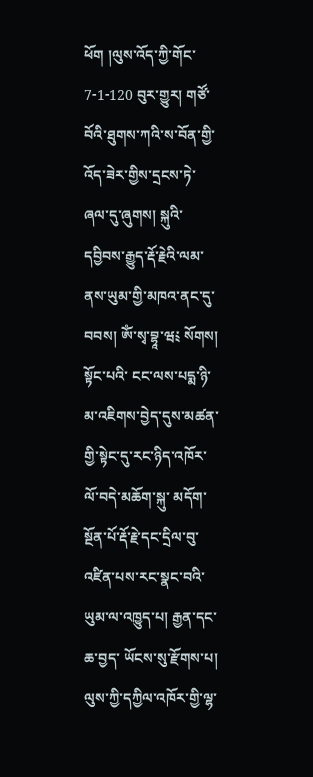ཕོག །ལུས་འོད་ཀྱི་གོང་ 7-1-120 བུར་གྱུར། གཙོ་བོའི་ཐུགས་ཀའི་ས་བོན་གྱི་འོད་ཟེར་གྱིས་དྲངས་ཏེ་ཞལ་དུ་ཞུགས། སྐུའི་ དབྱིབས་རྒྱུད་རྡོ་རྗེའི་ལམ་ནས་ཡུམ་གྱི་མཁའ་ནང་དུ་བབས། ༀ་སྭ་བྷཱ་ཝ༴ སོགས། སྟོང་པའི་ ངང་ལས་པདྨ་ཉི་མ་འཇིགས་བྱེད་དུས་མཚན་གྱི་སྟེང་དུ་རང་ཉིད་འཁོར་ལོ་བདེ་མཆོག་སྐུ་ མདོག་སྔོན་པོ་རྡོ་རྗེ་དང་དྲིལ་བུ་འཛིན་པས་རང་སྣང་བའི་ཡུམ་ལ་འཁྱུད་པ། རྒྱན་དང་ཆ་བྱད་ ཡོངས་སུ་རྫོགས་པ། ལུས་ཀྱི་དཀྱིལ་འཁོར་གྱི་ལྷ་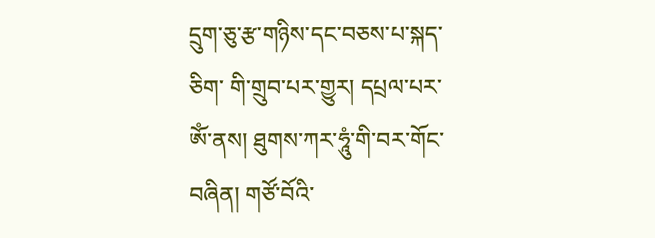དྲུག་ཅུ་རྩ་གཉིས་དང་བཅས་པ་སྐད་ཅིག་ གི་གྲུབ་པར་གྱུར། དཔྲལ་པར་ༀ་ནས། ཐུགས་ཀར་ཧཱུཾ་གི་བར་གོང་བཞིན། གཙོ་བོའི་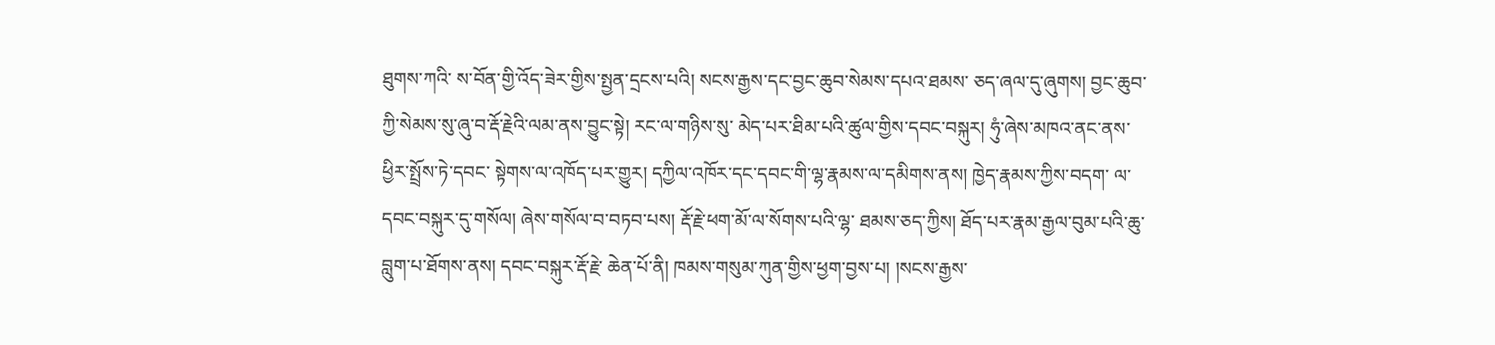ཐུགས་ཀའི་ ས་བོན་གྱི་འོད་ཟེར་གྱིས་སྤྱན་དྲངས་པའི། སངས་རྒྱས་དང་བྱང་ཆུབ་སེམས་དཔའ་ཐམས་ ཅད་ཞལ་དུ་ཞུགས། བྱང་ཆུབ་ཀྱི་སེམས་སུ་ཞུ་བ་རྡོ་རྗེའི་ལམ་ནས་བྱུང་སྟེ། རང་ལ་གཉིས་སུ་ མེད་པར་ཐིམ་པའི་ཚུལ་གྱིས་དབང་བསྐུར། ཧུཾ་ཞེས་མཁའ་ནང་ནས་ཕྱིར་སྤྲོས་ཏེ་དབང་ སྟེགས་ལ་འཁོད་པར་གྱུར། དཀྱིལ་འཁོར་དང་དབང་གི་ལྷ་རྣམས་ལ་དམིགས་ནས། ཁྱེད་རྣམས་ཀྱིས་བདག་ ལ་དབང་བསྐུར་དུ་གསོལ། ཞེས་གསོལ་བ་བཏབ་པས། རྡོ་རྗེ་ཕག་མོ་ལ་སོགས་པའི་ལྷ་ ཐམས་ཅད་ཀྱིས། ཐོད་པར་རྣམ་རྒྱལ་བུམ་པའི་ཆུ་བླུག་པ་ཐོགས་ནས། དབང་བསྐུར་རྡོ་རྗེ་ ཆེན་པོ་ནི། ཁམས་གསུམ་ཀུན་གྱིས་ཕྱག་བྱས་པ། །སངས་རྒྱས་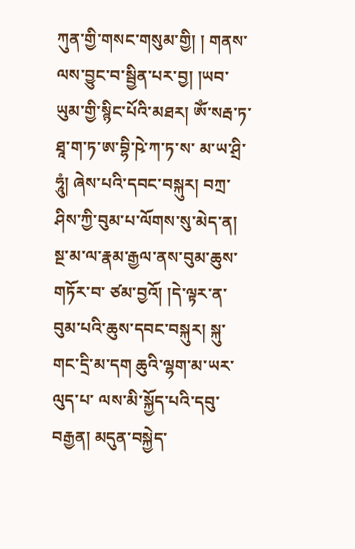ཀུན་གྱི་གསང་གསུམ་གྱི། ། གནས་ལས་བྱུང་བ་སྦྱིན་པར་བྱ། །ཡབ་ཡུམ་གྱི་སྙིང་པོའི་མཐར། ༀ་སརྦ་ཏ་ཐཱ་ག་ཏ་ཨ་བྷི་ཥེ་ཀ་ཏ་ས་ མ་ཡ་ཤྲི་ཧཱུཾ། ཞེས་པའི་དབང་བསྐུར། བཀྲ་ཤིས་ཀྱི་བུམ་པ་ལོགས་སུ་མེད་ན། སྔ་མ་ལ་རྣམ་རྒྱལ་ནས་བུམ་ཆུས་གཏོར་བ་ ཙམ་བྱའོ། །དེ་ལྟར་ན་བུམ་པའི་ཆུས་དབང་བསྐུར། སྐུ་གང་དྲི་མ་དག ཆུའི་ལྷག་མ་ཡར་ལུད་པ་ ལས་མི་སྐྱོད་པའི་དབུ་བརྒྱན། མདུན་བསྐྱེད་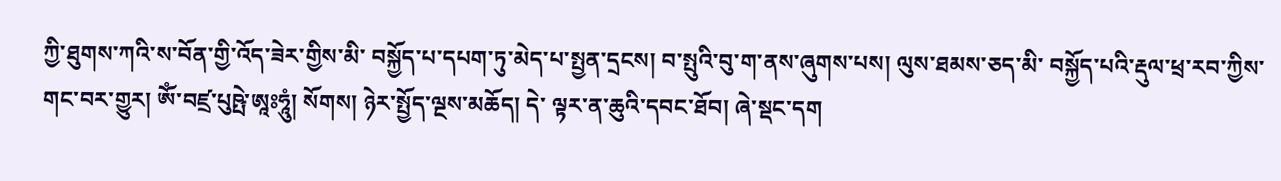ཀྱི་ཐུགས་ཀའི་ས་བོན་གྱི་འོད་ཟེར་གྱིས་མི་ བསྐྱོད་པ་དཔག་ཏུ་མེད་པ་སྤྱན་དྲངས། བ་སྤུའི་བུ་ག་ནས་ཞུགས་པས། ལུས་ཐམས་ཅད་མི་ བསྐྱོད་པའི་རྡུལ་ཕྲ་རབ་ཀྱིས་གང་བར་གྱུར། ༀ་བཛྲ་པུཥྤེ་ཨཱཿཧཱུཾ། སོགས། ཉེར་སྤྱོད་ལྔས་མཆོད། དེ་ ལྟར་ན་ཆུའི་དབང་ཐོབ། ཞེ་སྡང་དག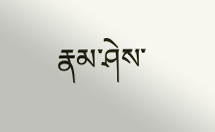རྣམ་ཤེས་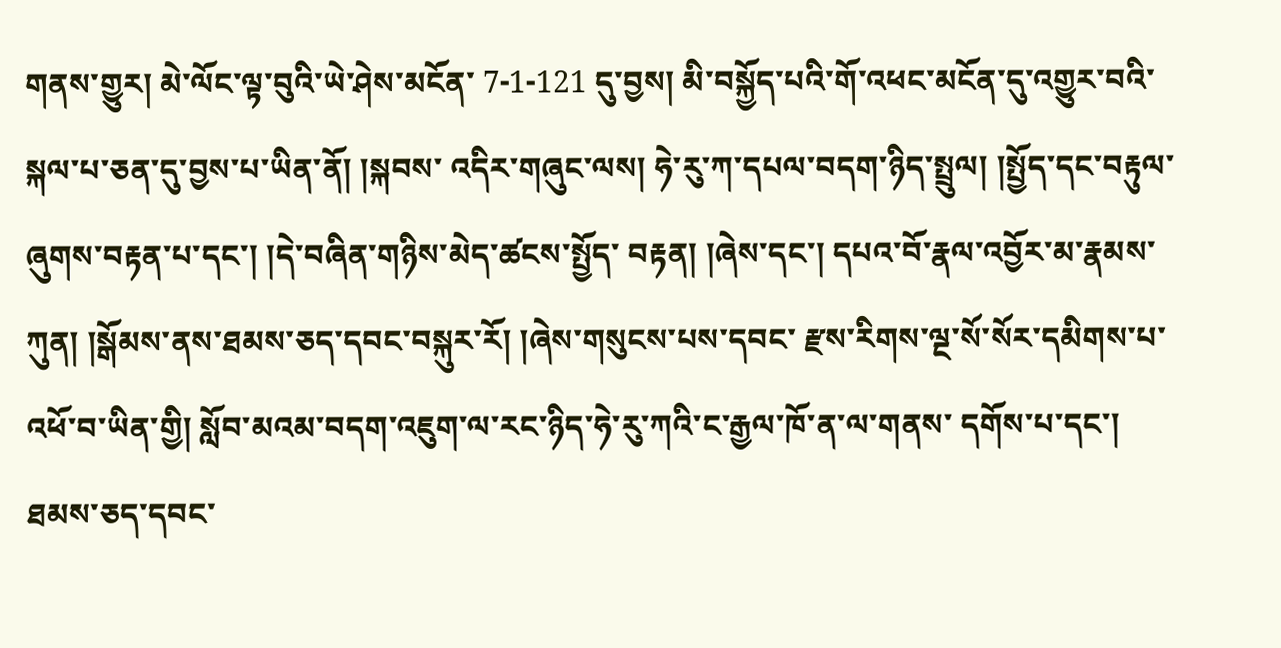གནས་གྱུར། མེ་ལོང་ལྟ་བུའི་ཡེ་ཤེས་མངོན་ 7-1-121 དུ་བྱས། མི་བསྐྱོད་པའི་གོ་འཕང་མངོན་དུ་འགྱུར་བའི་སྐལ་པ་ཅན་དུ་བྱས་པ་ཡིན་ནོ། །སྐབས་ འདིར་གཞུང་ལས། ཧེ་རུ་ཀ་དཔལ་བདག་ཉིད་སྤྲུལ། །སྤྱོད་དང་བརྟུལ་ཞུགས་བརྟན་པ་དང་། །དེ་བཞིན་གཉིས་མེད་ཚངས་སྤྱོད་ བརྟན། །ཞེས་དང་། དཔའ་བོ་རྣལ་འབྱོར་མ་རྣམས་ཀུན། །སྒོམས་ནས་ཐམས་ཅད་དབང་བསྐུར་རོ། །ཞེས་གསུངས་པས་དབང་ རྫས་རིགས་ལྔ་སོ་སོར་དམིགས་པ་འཕོ་བ་ཡིན་གྱི། སློབ་མའམ་བདག་འཇུག་ལ་རང་ཉིད་ཧེ་རུ་ཀའི་ང་རྒྱལ་ཁོ་ན་ལ་གནས་ དགོས་པ་དང་། ཐམས་ཅད་དབང་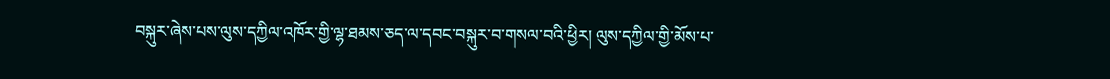བསྐུར་ཞེས་པས་ལུས་དཀྱིལ་འཁོར་གྱི་ལྷ་ཐམས་ཅད་ལ་དབང་བསྐུར་བ་གསལ་བའི་ཕྱིར། ལུས་དཀྱིལ་གྱི་མོས་པ་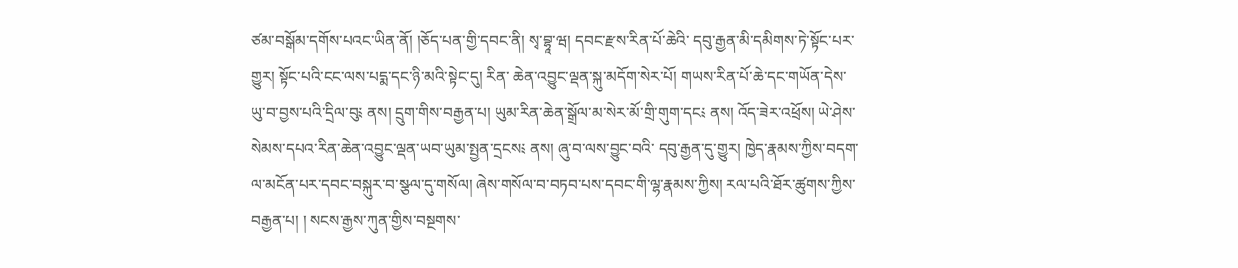ཙམ་བསྒོམ་དགོས་པའང་ཡིན་ནོ། །ཅོད་པན་གྱི་དབང་ནི། སྭ་བྷཱ་ཝ། དབང་རྫས་རིན་པོ་ཆེའི་ དབུ་རྒྱན་མི་དམིགས་ཏེ་སྟོང་པར་གྱུར། སྟོང་པའི་ངང་ལས་པདྨ་དང་ཉི་མའི་སྟེང་དུ། རིན་ ཆེན་འབྱུང་ལྡན་སྐུ་མདོག་སེར་པོ། གཡས་རིན་པོ་ཆེ་དང་གཡོན་དེས་ཡུ་བ་བྱས་པའི་དྲིལ་བུ༴ ནས། དྲུག་གིས་བརྒྱན་པ། ཡུམ་རིན་ཆེན་སྒྲོལ་མ་སེར་མོ་གྲི་གུག་དང༴ ནས། འོད་ཟེར་འཕྲོས། ཡེ་ཤེས་སེམས་དཔའ་རིན་ཆེན་འབྱུང་ལྡན་ཡབ་ཡུམ་སྤྱན་དྲངས༴ ནས། ཞུ་བ་ལས་བྱུང་བའི་ དབུ་རྒྱན་དུ་གྱུར། ཁྱེད་རྣམས་ཀྱིས་བདག་ལ་མངོན་པར་དབང་བསྐུར་བ་སྩལ་དུ་གསོལ། ཞེས་གསོལ་བ་བཏབ་པས་དབང་གི་ལྷ་རྣམས་ཀྱིས། རལ་པའི་ཐོར་ཚུགས་ཀྱིས་བརྒྱན་པ། ། སངས་རྒྱས་ཀུན་གྱིས་བསྔགས་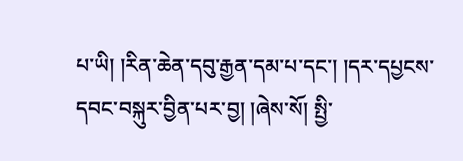པ་ཡི། །རིན་ཆེན་དབུ་རྒྱན་དམ་པ་དང་། །དར་དཔྱངས་ དབང་བསྐུར་བྱིན་པར་བྱ། །ཞེས་སོ། སྤྱི་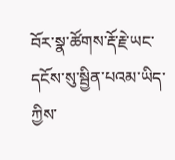བོར་སྣ་ཚོགས་རྡོ་རྗེ་ཡང་དངོས་སུ་སྦྱིན་པའམ་ཡིད་ཀྱིས་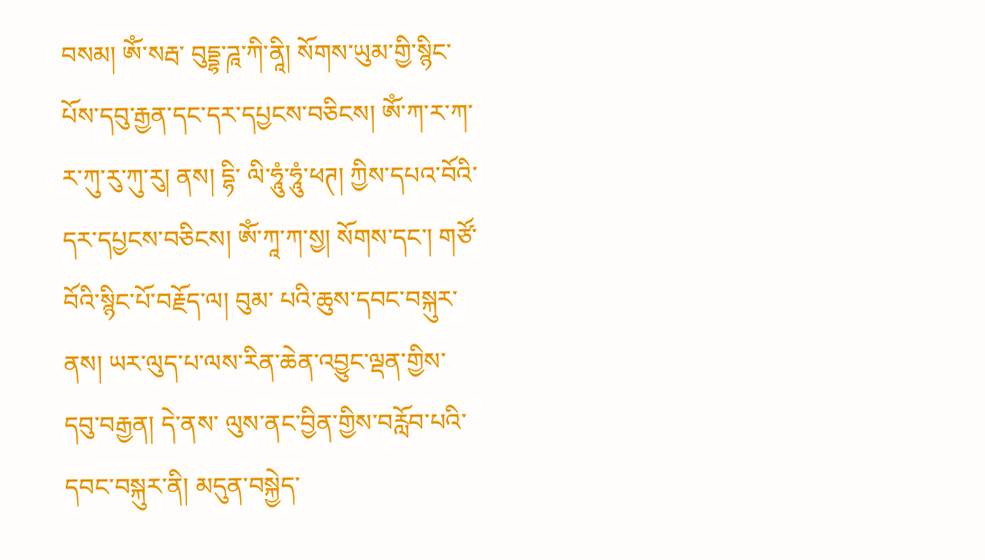བསམ། ༀ་སརྦ་ བུདྡྷ་ཌཱ་ཀི་ནཱི། སོགས་ཡུམ་གྱི་སྙིང་པོས་དབུ་རྒྱན་དང་དར་དཔྱངས་བཅིངས། ༀ་ཀ་ར་ཀ་ར་ཀུ་རུ་ཀུ་རུ། ནས། དྷི་ ལི་ཧཱུཾ་ཧཱུཾ་ཕཊ། ཀྱིས་དཔའ་བོའི་དར་དཔྱངས་བཅིངས། ༀ་ཀཱ་ཀ་སྱ། སོགས་དང་། གཙོ་བོའི་སྙིང་པོ་བརྗོད་ལ། བུམ་ པའི་ཆུས་དབང་བསྐུར་ནས། ཡར་ལུད་པ་ལས་རིན་ཆེན་འབྱུང་ལྡན་གྱིས་དབུ་བརྒྱན། དེ་ནས་ ལུས་ནང་བྱིན་གྱིས་བརློབ་པའི་དབང་བསྐུར་ནི། མདུན་བསྐྱེད་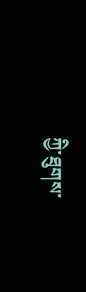ཀྱི་ཐུགས་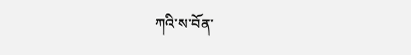ཀའི་ས་བོན་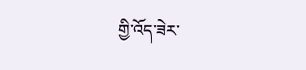གྱི་འོད་ཟེར་